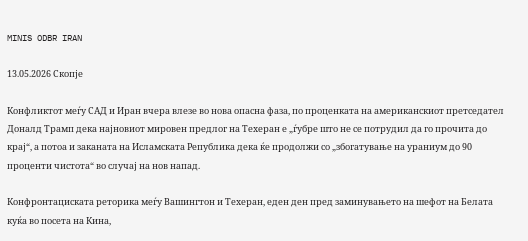MINIS ODBR IRAN

13.05.2026 Скопје

Конфликтот меѓу САД и Иран вчера влезе во нова опасна фаза, по проценката на американскиот претседател Доналд Трамп дека најновиот мировен предлог на Техеран е „ѓубре што не се потрудил да го прочита до крај“, а потоа и заканата на Исламската Република дека ќе продолжи со „збогатување на ураниум до 90 проценти чистота“ во случај на нов напад.

Конфронтациската реторика меѓу Вашингтон и Техеран, еден ден пред заминувањето на шефот на Белата куќа во посета на Кина,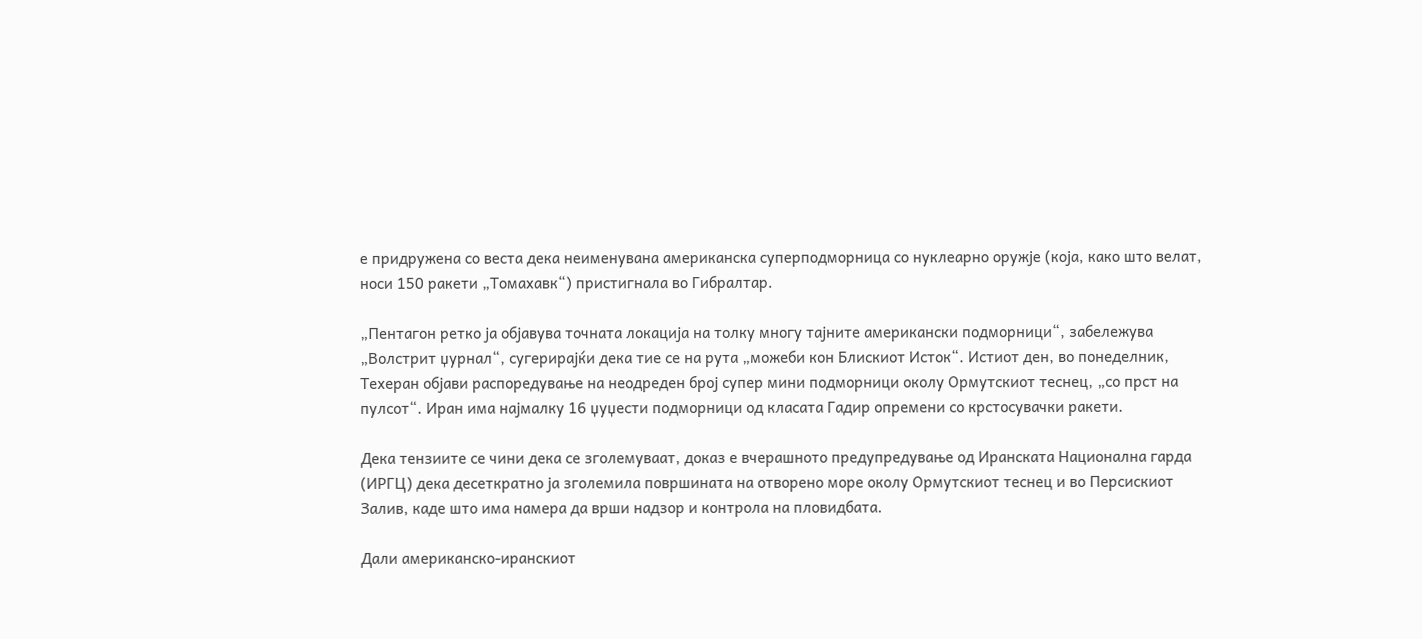е придружена со веста дека неименувана американска суперподморница со нуклеарно оружје (која, како што велат, носи 150 ракети „Томахавк“) пристигнала во Гибралтар.

„Пентагон ретко ја објавува точната локација на толку многу тајните американски подморници“, забележува „Волстрит џурнал“, сугерирајќи дека тие се на рута „можеби кон Блискиот Исток“. Истиот ден, во понеделник, Техеран објави распоредување на неодреден број супер мини подморници околу Ормутскиот теснец, „со прст на пулсот“. Иран има најмалку 16 џуџести подморници од класата Гадир опремени со крстосувачки ракети.

Дека тензиите се чини дека се зголемуваат, доказ е вчерашното предупредување од Иранската Национална гарда (ИРГЦ) дека десеткратно ја зголемила површината на отворено море околу Ормутскиот теснец и во Персискиот Залив, каде што има намера да врши надзор и контрола на пловидбата.

Дали американско-иранскиот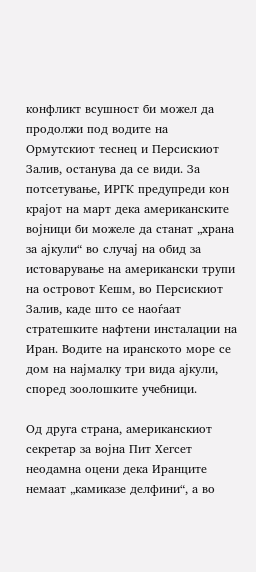конфликт всушност би можел да продолжи под водите на Ормутскиот теснец и Персискиот Залив, останува да се види. За потсетување, ИРГК предупреди кон крајот на март дека американските војници би можеле да станат „храна за ајкули“ во случај на обид за истоварување на американски трупи на островот Кешм, во Персискиот Залив, каде што се наоѓаат стратешките нафтени инсталации на Иран. Водите на иранското море се дом на најмалку три вида ајкули, според зоолошките учебници.

Од друга страна, американскиот секретар за војна Пит Хегсет неодамна оцени дека Иранците немаат „камиказе делфини“, а во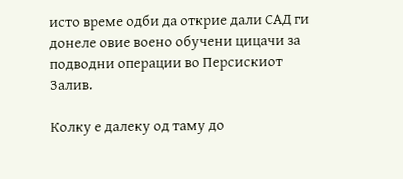исто време одби да открие дали САД ги донеле овие воено обучени цицачи за подводни операции во Персискиот Залив.

Колку е далеку од таму до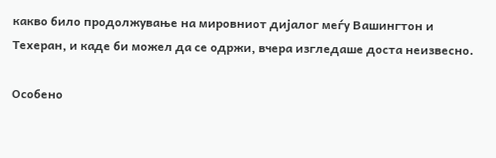какво било продолжување на мировниот дијалог меѓу Вашингтон и Техеран, и каде би можел да се одржи, вчера изгледаше доста неизвесно.

Особено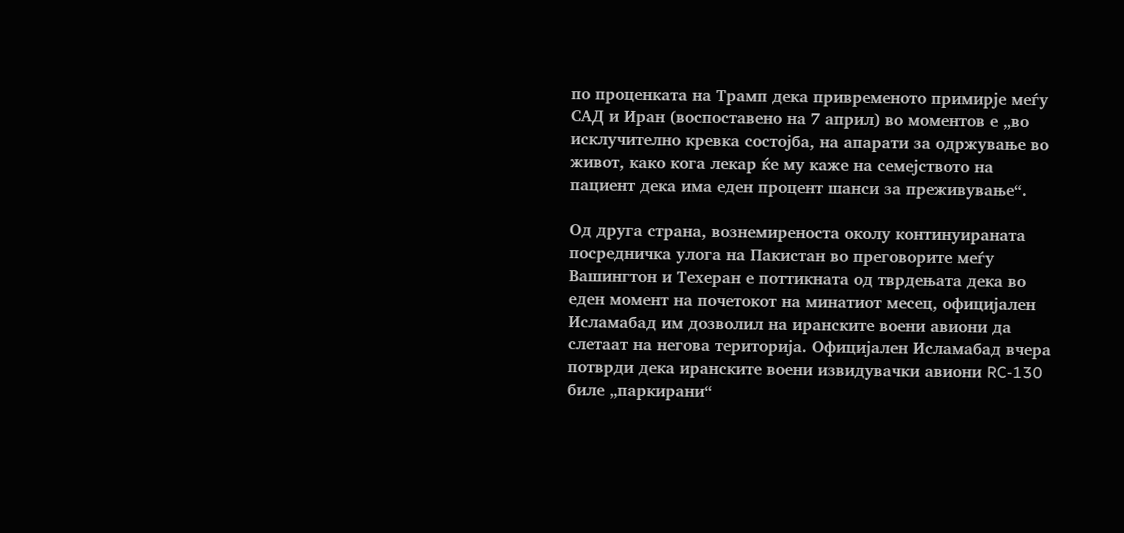по проценката на Трамп дека привременото примирје меѓу САД и Иран (воспоставено на 7 април) во моментов е „во исклучително кревка состојба, на апарати за одржување во живот, како кога лекар ќе му каже на семејството на пациент дека има еден процент шанси за преживување“.

Од друга страна, вознемиреноста околу континуираната посредничка улога на Пакистан во преговорите меѓу Вашингтон и Техеран е поттикната од тврдењата дека во еден момент на почетокот на минатиот месец, официјален Исламабад им дозволил на иранските воени авиони да слетаат на негова територија. Официјален Исламабад вчера потврди дека иранските воени извидувачки авиони RC-130 биле „паркирани“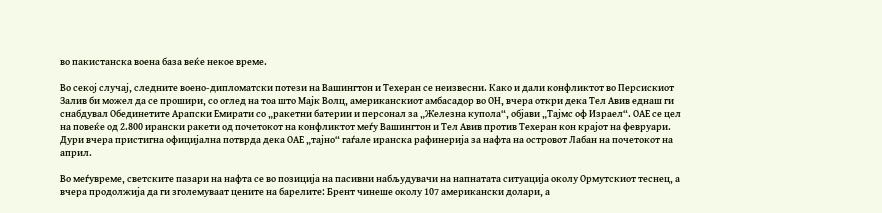во пакистанска воена база веќе некое време.

Во секој случај, следните воено-дипломатски потези на Вашингтон и Техеран се неизвесни. Како и дали конфликтот во Персискиот Залив би можел да се прошири, со оглед на тоа што Мајк Волц, американскиот амбасадор во ОН, вчера откри дека Тел Авив еднаш ги снабдувал Обединетите Арапски Емирати со „ракетни батерии и персонал за „Железна купола“, објави „Тајмс оф Израел“. ОАЕ се цел на повеќе од 2.800 ирански ракети од почетокот на конфликтот меѓу Вашингтон и Тел Авив против Техеран кон крајот на февруари. Дури вчера пристигна официјална потврда дека ОАЕ „тајно“ гаѓале иранска рафинерија за нафта на островот Лабан на почетокот на април.

Во меѓувреме, светските пазари на нафта се во позиција на пасивни набљудувачи на напнатата ситуација околу Ормутскиот теснец, а вчера продолжија да ги зголемуваат цените на барелите: Брент чинеше околу 107 американски долари, а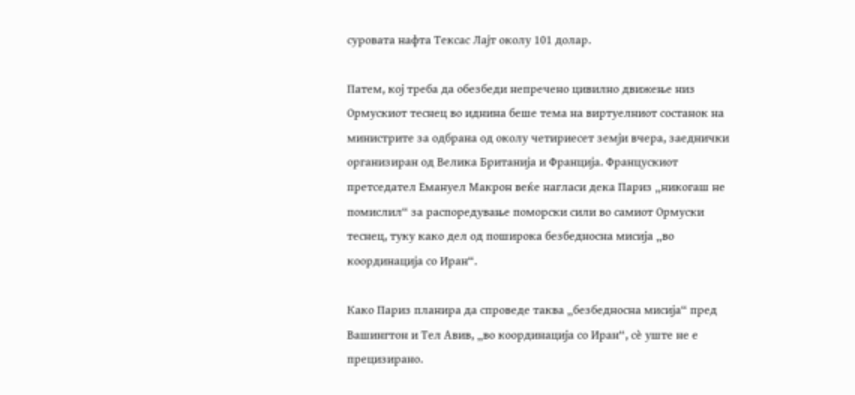суровата нафта Тексас Лајт околу 101 долар.

Патем, кој треба да обезбеди непречено цивилно движење низ Ормускиот теснец во иднина беше тема на виртуелниот состанок на министрите за одбрана од околу четириесет земји вчера, заеднички организиран од Велика Британија и Франција. Францускиот претседател Емануел Макрон веќе нагласи дека Париз „никогаш не помислил“ за распоредување поморски сили во самиот Ормуски теснец, туку како дел од поширока безбедносна мисија „во координација со Иран“.

Како Париз планира да спроведе таква „безбедносна мисија“ пред Вашингтон и Тел Авив, „во координација со Иран“, сè уште не е прецизирано.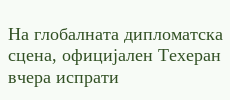На глобалната дипломатска сцена, официјален Техеран вчера испрати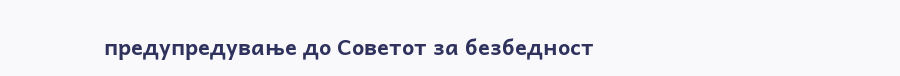предупредување до Советот за безбедност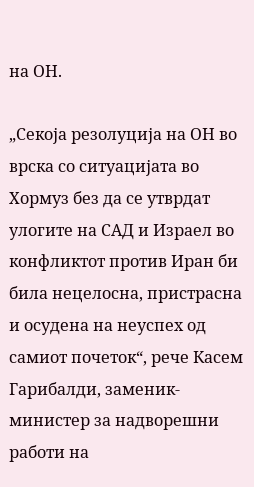на ОН.

„Секоја резолуција на ОН во врска со ситуацијата во Хормуз без да се утврдат улогите на САД и Израел во конфликтот против Иран би била нецелосна, пристрасна и осудена на неуспех од самиот почеток“, рече Касем Гарибалди, заменик-министер за надворешни работи на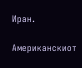Иран.

Американскиот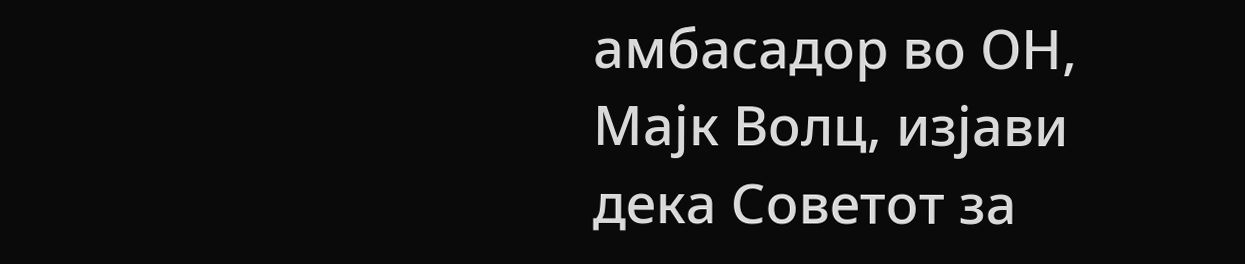амбасадор во ОН, Мајк Волц, изјави дека Советот за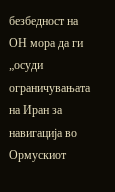безбедност на ОН мора да ги „осуди ограничувањата на Иран за навигација во Ормускиот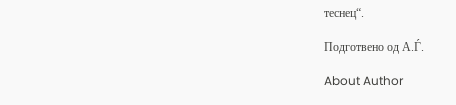теснец“.

Подготвено од А.Ѓ.

About Author